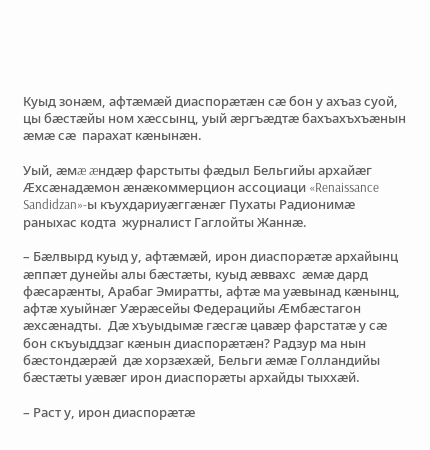Куыд зонæм, афтæмæй диаспорæтæн сæ бон у ахъаз суой, цы бæстæйы ном хæссынц, уый æргъæдтæ бахъахъхъæнын æмæ сæ  парахат кæнынæн.

Уый, æмæ æндæр фарстыты фæдыл Бельгийы архайæг Æхсæнадæмон æнæкоммерцион ассоциаци «Renaissance Sandidzan»-ы къухдариуæггæнæг Пухаты Радионимæ раныхас кодта  журналист Гаглойты Жаннæ.

– Бæлвырд куыд у, афтæмæй, ирон диаспорæтæ архайынц æппæт дунейы алы бæстæты, куыд æввахс  æмæ дард фæсарæнты, Арабаг Эмиратты, афтæ ма уæвынад кæнынц,  афтæ хуыйнæг Уæрæсейы Федерацийы Æмбæстагон æхсæнадты.  Дæ хъуыдымæ гæсгæ цавæр фарстатæ у сæ бон скъуыддзаг кæнын диаспорæтæн? Радзур ма нын бæстондæрæй  дæ хорзæхæй, Бельги æмæ Голландийы бæстæты уæвæг ирон диаспорæты архайды тыххæй.

– Раст у, ирон диаспорæтæ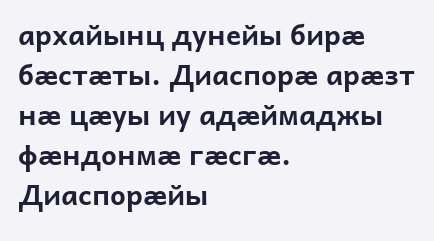архайынц дунейы бирæ бæстæты. Диаспорæ арæзт нæ цæуы иу адæймаджы фæндонмæ гæсгæ. Диаспорæйы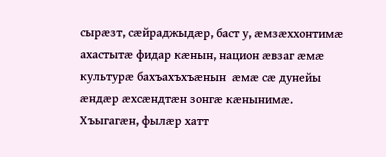сырæзт, сæйраджыдæр, баст у, æмзæххонтимæ ахастытæ фидар кæнын, национ æвзаг æмæ культурæ бахъахъхъæнын  æмæ сæ дунейы æндæр æхсæндтæн зонгæ кæнынимæ. Хъыгагæн, фылæр хатт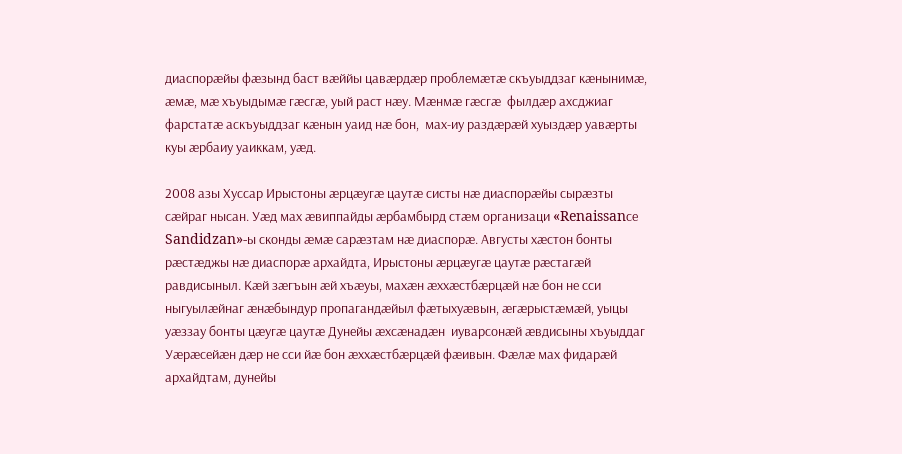диаспорæйы фæзынд баст вæййы цавæрдæр проблемæтæ скъуыддзаг кæнынимæ, æмæ, мæ хъуыдымæ гæсгæ, уый раст нæу. Мæнмæ гæсгæ  фылдæр ахсджиаг фарстатæ аскъуыддзаг кæнын уаид нæ бон,  мах-иу раздæрæй хуыздæр уавæрты  куы æрбаиу уаиккам, уæд.

2008 азы Хуссар Ирыстоны æрцæугæ цаутæ систы нæ диаспорæйы сырæзты сæйраг нысан. Уæд мах æвиппайды æрбамбырд стæм организаци «Renaissanсe Sandidzan»-ы сконды æмæ сарæзтам нæ диаспорæ. Августы хæстон бонты рæстæджы нæ диаспорæ архайдта, Ирыстоны æрцæугæ цаутæ рæстагæй равдисыныл. Кæй зæгъын æй хъæуы, махæн æххæстбæрцæй нæ бон не сси ныгуылæйнаг æнæбындур пропагандæйыл фæтыхуæвын, æгæрыстæмæй, уыцы уæззау бонты цæугæ цаутæ Дунейы æхсæнадæн  иуварсонæй æвдисыны хъуыддаг Уæрæсейæн дæр не сси йæ бон æххæстбæрцæй фæивын. Фæлæ мах фидарæй архайдтам, дунейы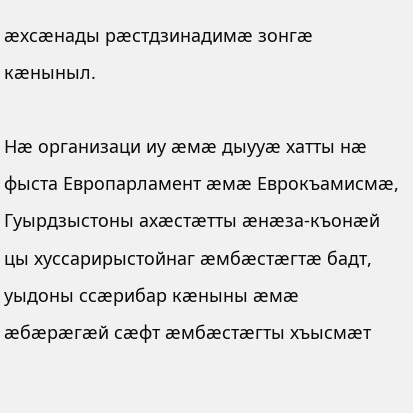æхсæнады рæстдзинадимæ зонгæ кæныныл.

Нæ организаци иу æмæ дыууæ хатты нæ фыста Европарламент æмæ Еврокъамисмæ, Гуырдзыстоны ахæстæтты æнæза-къонæй цы хуссарирыстойнаг æмбæстæгтæ бадт, уыдоны ссæрибар кæныны æмæ æбæрæгæй сæфт æмбæстæгты хъысмæт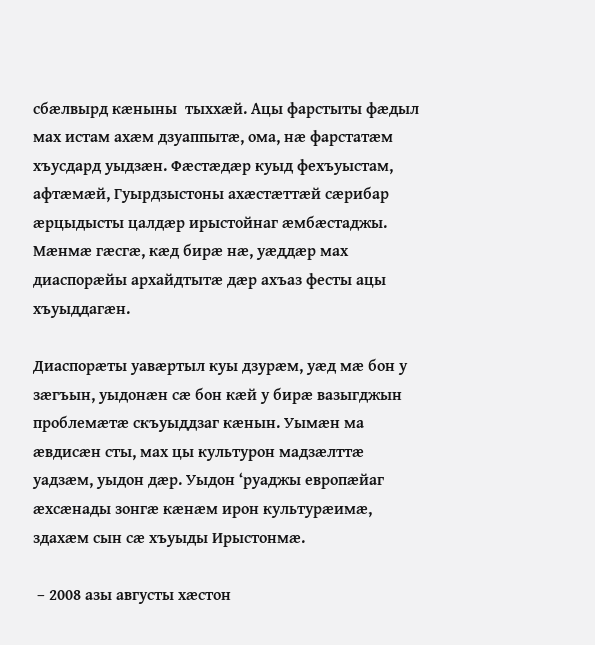сбæлвырд кæныны  тыххæй. Ацы фарстыты фæдыл мах истам ахæм дзуаппытæ, ома, нæ фарстатæм хъусдард уыдзæн. Фæстæдæр куыд фехъуыстам, афтæмæй, Гуырдзыстоны ахæстæттæй сæрибар æрцыдысты цалдæр ирыстойнаг æмбæстаджы. Мæнмæ гæсгæ, кæд бирæ нæ, уæддæр мах диаспорæйы архайдтытæ дæр ахъаз фесты ацы хъуыддагæн.

Диаспорæты уавæртыл куы дзурæм, уæд мæ бон у зæгъын, уыдонæн сæ бон кæй у бирæ вазыгджын проблемæтæ скъуыддзаг кæнын. Уымæн ма æвдисæн сты, мах цы культурон мадзæлттæ уадзæм, уыдон дæр. Уыдон ‘руаджы европæйаг æхсæнады зонгæ кæнæм ирон культурæимæ, здахæм сын сæ хъуыды Ирыстонмæ.

 – 2008 азы августы хæстон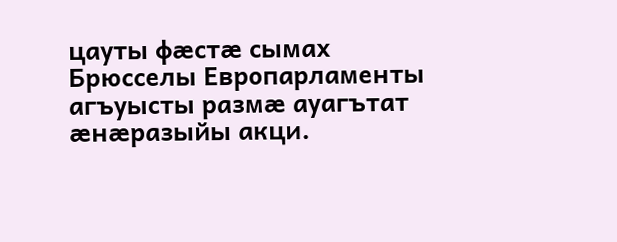цауты фæстæ сымах Брюсселы Европарламенты агъуысты размæ ауагътат æнæразыйы акци.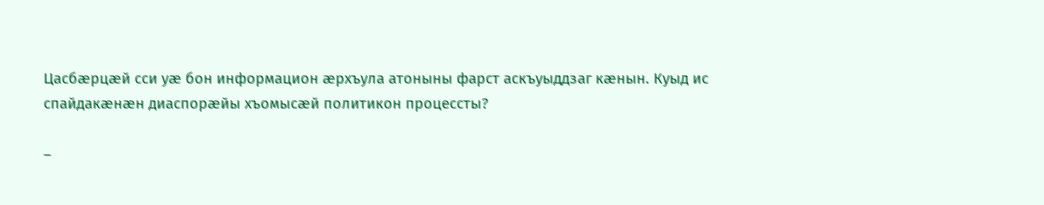Цасбæрцæй сси уæ бон информацион æрхъула атоныны фарст аскъуыддзаг кæнын. Куыд ис спайдакæнæн диаспорæйы хъомысæй политикон процессты?

–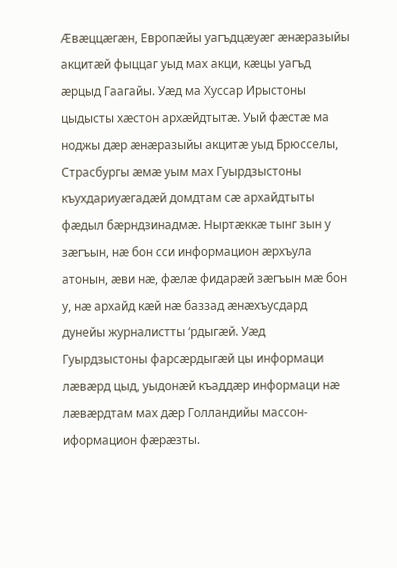Æвæццæгæн, Европæйы уагъдцæуæг æнæразыйы акцитæй фыццаг уыд мах акци, кæцы уагъд æрцыд Гаагайы. Уæд ма Хуссар Ирыстоны цыдысты хæстон архæйдтытæ. Уый фæстæ ма ноджы дæр æнæразыйы акцитæ уыд Брюсселы, Страсбургы æмæ уым мах Гуырдзыстоны къухдариуæгадæй домдтам сæ архайдтыты фæдыл бæрндзинадмæ. Ныртæккæ тынг зын у зæгъын, нæ бон сси информацион æрхъула атонын, æви нæ, фæлæ фидарæй зæгъын мæ бон у, нæ архайд кæй нæ баззад æнæхъусдард дунейы журналистты ‘рдыгæй. Уæд Гуырдзыстоны фарсæрдыгæй цы информаци лæвæрд цыд, уыдонæй къаддæр информаци нæ лæвæрдтам мах дæр Голландийы массон-иформацион фæрæзты.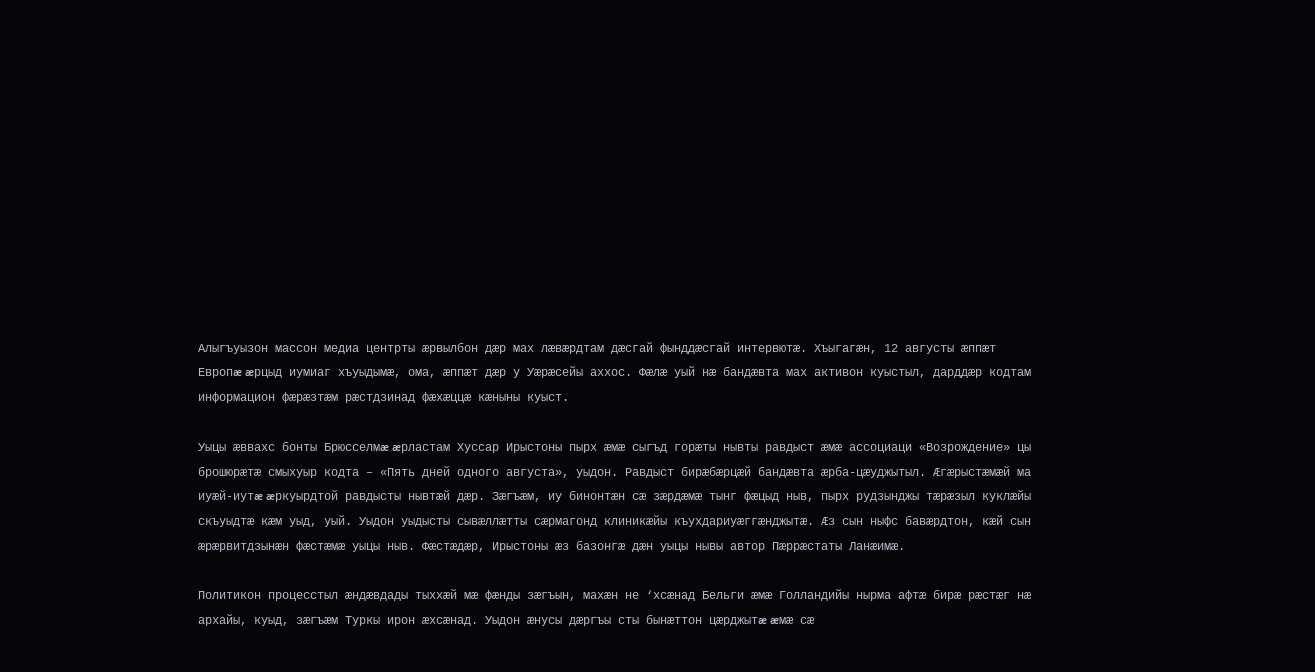Алыгъуызон массон медиа центрты æрвылбон дæр мах лæвæрдтам дæсгай фынддæсгай интервютæ. Хъыгагæн, 12 августы æппæт Европæ æрцыд иумиаг хъуыдымæ, ома, æппæт дæр у Уæрæсейы аххос. Фæлæ уый нæ бандæвта мах активон куыстыл, дарддæр кодтам  информацион фæрæзтæм рæстдзинад фæхæццæ кæныны куыст.

Уыцы æввахс бонты Брюсселмæ æрластам Хуссар Ирыстоны пырх æмæ сыгъд горæты нывты равдыст æмæ ассоциаци «Возрождение» цы брошюрæтæ смыхуыр кодта – «Пять дней одного августа», уыдон. Равдыст бирæбæрцæй бандæвта æрба-цæуджытыл. Æгæрыстæмæй ма иуæй-иутæ æркуырдтой равдысты нывтæй дæр. Зæгъæм, иу бинонтæн сæ зæрдæмæ тынг фæцыд ныв, пырх рудзынджы тæрæзыл куклæйы скъуыдтæ кæм уыд, уый. Уыдон уыдысты сывæллæтты сæрмагонд клиникæйы къухдариуæггæнджытæ. Æз сын ныфс бавæрдтон, кæй сын æрæрвитдзынæн фæстæмæ уыцы ныв. Фæстæдæр, Ирыстоны æз базонгæ дæн уыцы нывы автор Пæррæстаты Ланæимæ.

Политикон процесстыл æндæвдады тыххæй мæ фæнды зæгъын, махæн не ‘хсæнад Бельги æмæ Голландийы нырма афтæ бирæ рæстæг нæ архайы, куыд, зæгъæм Туркы ирон æхсæнад. Уыдон æнусы дæргъы сты бынæттон цæрджытæ æмæ сæ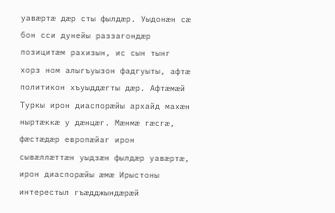уавæртæ дæр сты фылдæр. Уыдонæн сæ бон сси дунейы раззагондæр позицитæм рахизын, ис сын тынг хорз ном алыгъуызон фадгуыты, афтæ политикон хъуыддæгты дæр. Афтæмæй Туркы ирон диаспорæйы архайд махæн ныртæккæ у дæнцæг. Мæнмæ гæсгæ, фæстæдæр европæйаг ирон сывæллæттæн уыдзæн фылдæр уавæртæ, ирон диаспорæйы æмæ Ирыстоны  интерестыл гъæдджындæрæй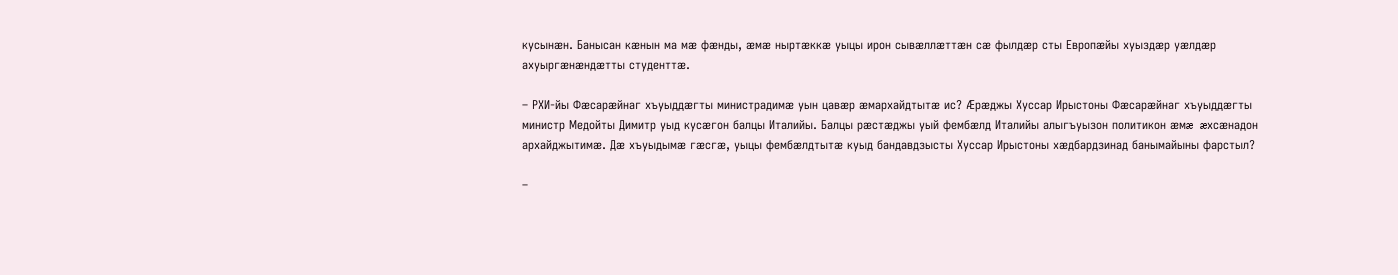кусынæн. Банысан кæнын ма мæ фæнды, æмæ ныртæккæ уыцы ирон сывæллæттæн сæ фылдæр сты Европæйы хуыздæр уæлдæр ахуыргæнæндæтты студенттæ.

– РХИ-йы Фæсарæйнаг хъуыддæгты министрадимæ уын цавæр æмархайдтытæ ис? Æрæджы Хуссар Ирыстоны Фæсарæйнаг хъуыддæгты министр Медойты Димитр уыд кусæгон балцы Италийы. Балцы рæстæджы уый фембæлд Италийы алыгъуызон политикон æмæ æхсæнадон архайджытимæ. Дæ хъуыдымæ гæсгæ, уыцы фембæлдтытæ куыд бандавдзысты Хуссар Ирыстоны хæдбардзинад банымайыны фарстыл?

–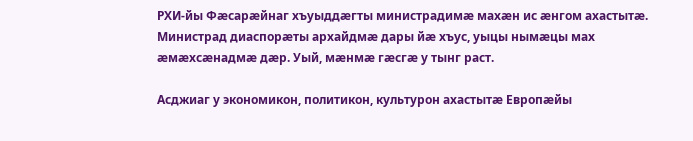РХИ-йы Фæсарæйнаг хъуыддæгты министрадимæ махæн ис æнгом ахастытæ. Министрад диаспорæты архайдмæ дары йæ хъус, уыцы нымæцы мах æмæхсæнадмæ дæр. Уый, мæнмæ гæсгæ у тынг раст.

Асджиаг у экономикон, политикон, культурон ахастытæ Европæйы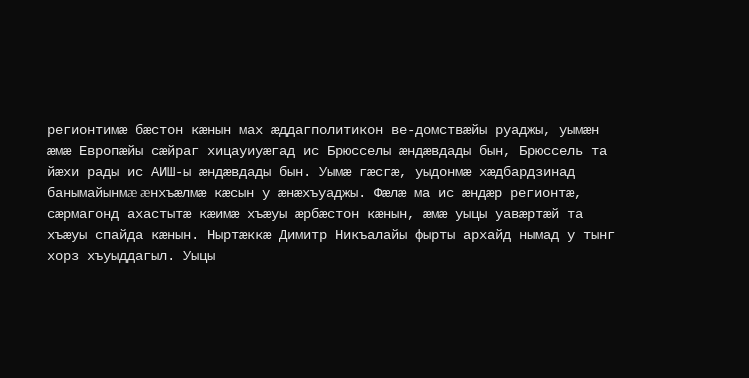регионтимæ бæстон кæнын мах æддагполитикон ве-домствæйы руаджы, уымæн æмæ Европæйы сæйраг хицауиуæгад ис Брюсселы æндæвдады бын, Брюссель та йæхи рады ис АИШ-ы æндæвдады бын. Уымæ гæсгæ, уыдонмæ хæдбардзинад банымайынмæ æнхъæлмæ кæсын у æнæхъуаджы. Фæлæ ма ис æндæр регионтæ, сæрмагонд ахастытæ кæимæ хъæуы æрбæстон кæнын, æмæ уыцы уавæртæй та хъæуы спайда кæнын. Ныртæккæ Димитр Никъалайы фырты архайд нымад у тынг хорз хъуыддагыл. Уыцы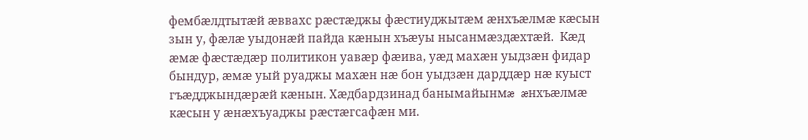фембæлдтытæй æввахс рæстæджы фæстиуджытæм æнхъæлмæ кæсын зын у, фæлæ уыдонæй пайда кæнын хъæуы нысанмæздæхтæй.  Кæд æмæ фæстæдæр политикон уавæр фæива, уæд махæн уыдзæн фидар бындур, æмæ уый руаджы махæн нæ бон уыдзæн дарддæр нæ куыст гъæдджындæрæй кæнын. Хæдбардзинад банымайынмæ æнхъæлмæ кæсын у æнæхъуаджы рæстæгсафæн ми.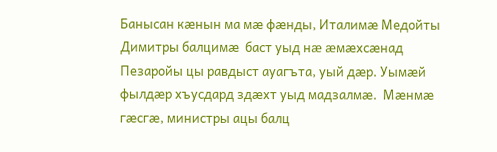Банысан кæнын ма мæ фæнды, Италимæ Медойты Димитры балцимæ  баст уыд нæ æмæхсæнад Пезаройы цы равдыст ауагъта, уый дæр. Уымæй фылдæр хъусдард здæхт уыд мадзалмæ.  Мæнмæ гæсгæ, министры ацы балц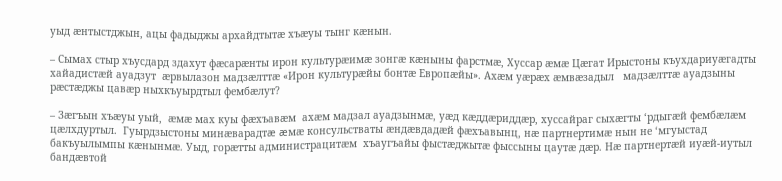уыд æнтыстджын, ацы фадыджы архайдтытæ хъæуы тынг кæнын.

– Сымах стыр хъусдард здахут фæсарæнты ирон культурæимæ зонгæ кæныны фарстмæ, Хуссар æмæ Цæгат Ирыстоны къухдариуæгадты хайадистæй ауадзут  æрвылазон мадзæлттæ «Ирон культурæйы бонтæ Европæйы». Ахæм уæрæх æмвæзадыл   мадзæлттæ ауадзыны рæстæджы цавæр ныхкъуырдтыл фембæлут?

– Зæгъын хъæуы уый,  æмæ мах куы фæхъавæм  ахæм мадзал ауадзынмæ, уæд кæддæриддæр, хуссайраг сыхæгты ‘рдыгæй фембæлæм цæлхдуртыл.  Гуырдзыстоны минæварадтæ æмæ консульстваты æндæвдадæй фæхъавынц, нæ партнертимæ нын не ‘мгуыстад бакъуылымпы кæнынмæ. Уыд, горæтты администрацитæм  хъаугъайы фыстæджытæ фыссыны цаутæ дæр. Нæ партнертæй иуæй-иутыл бандæвтой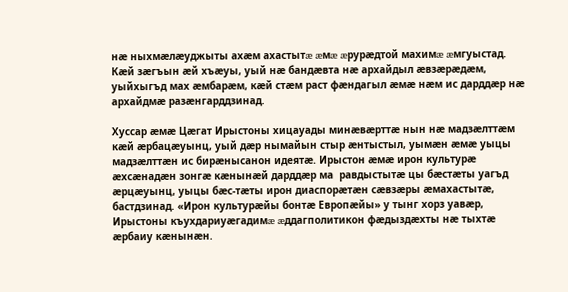нæ ныхмæлæуджыты ахæм ахастытæ æмæ æрурæдтой махимæ æмгуыстад. Кæй зæгъын æй хъæуы, уый нæ бандæвта нæ архайдыл æвзæрæдæм, уыйхыгъд мах æмбарæм, кæй стæм раст фæндагыл æмæ нæм ис дарддæр нæ архайдмæ разæнгарддзинад.

Хуссар æмæ Цæгат Ирыстоны хицауады минæвæрттæ нын нæ мадзæлттæм кæй æрбацæуынц, уый дæр нымайын стыр æнтыстыл, уымæн æмæ уыцы мадзæлттæн ис бирæнысанон идеятæ. Ирыстон æмæ ирон культурæ æхсæнадæн зонгæ кæнынæй дарддæр ма  равдыстытæ цы бæстæты уагъд æрцæуынц, уыцы бæс-тæты ирон диаспорæтæн сæвзæры æмахастытæ, бастдзинад. «Ирон культурæйы бонтæ Европæйы» у тынг хорз уавæр, Ирыстоны къухдариуæгадимæ æддагполитикон фæдыздæхты нæ тыхтæ æрбаиу кæнынæн.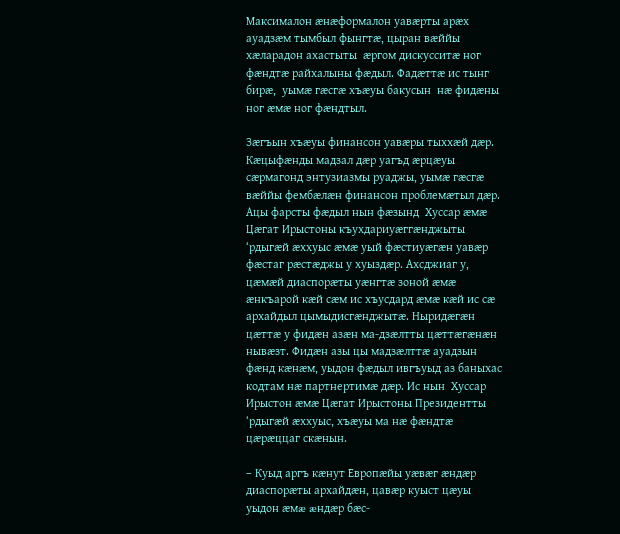Максималон æнæформалон уавæрты арæх ауадзæм тымбыл фынгтæ, цыран вæййы хæларадон ахастыты  æргом дискусситæ ног фæндтæ райхалыны фæдыл. Фадæттæ ис тынг бирæ,  уымæ гæсгæ хъæуы бакусын  нæ фидæны ног æмæ ног фæндтыл.

Зæгъын хъæуы финансон уавæры тыххæй дæр.  Кæцыфæнды мадзал дæр уагъд æрцæуы сæрмагонд энтузиазмы руаджы, уымæ гæсгæ вæййы фембæлæн финансон проблемæтыл дæр.  Ацы фарсты фæдыл нын фæзынд  Хуссар æмæ Цæгат Ирыстоны къухдариуæггæнджыты ‘рдыгæй æххуыс æмæ уый фæстиуæгæн уавæр фæстаг рæстæджы у хуыздæр. Ахсджиаг у, цæмæй диаспорæты уæнгтæ зоной æмæ æнкъарой кæй сæм ис хъусдард æмæ кæй ис сæ архайдыл цымыдисгæнджытæ. Ныридæгæн цæттæ у фидæн азæн ма-дзæлтты цæттæгæнæн нывæзт. Фидæн азы цы мадзæлттæ ауадзын фæнд кæнæм, уыдон фæдыл ивгъуыд аз баныхас кодтам нæ партнертимæ дæр. Ис нын  Хуссар Ирыстон æмæ Цæгат Ирыстоны Президентты ‘рдыгæй æххуыс, хъæуы ма нæ фæндтæ цæрæццаг скæнын.

– Куыд аргъ кæнут Европæйы уæвæг æндæр диаспорæты архайдæн, цавæр куыст цæуы  уыдон æмæ æндæр бæс-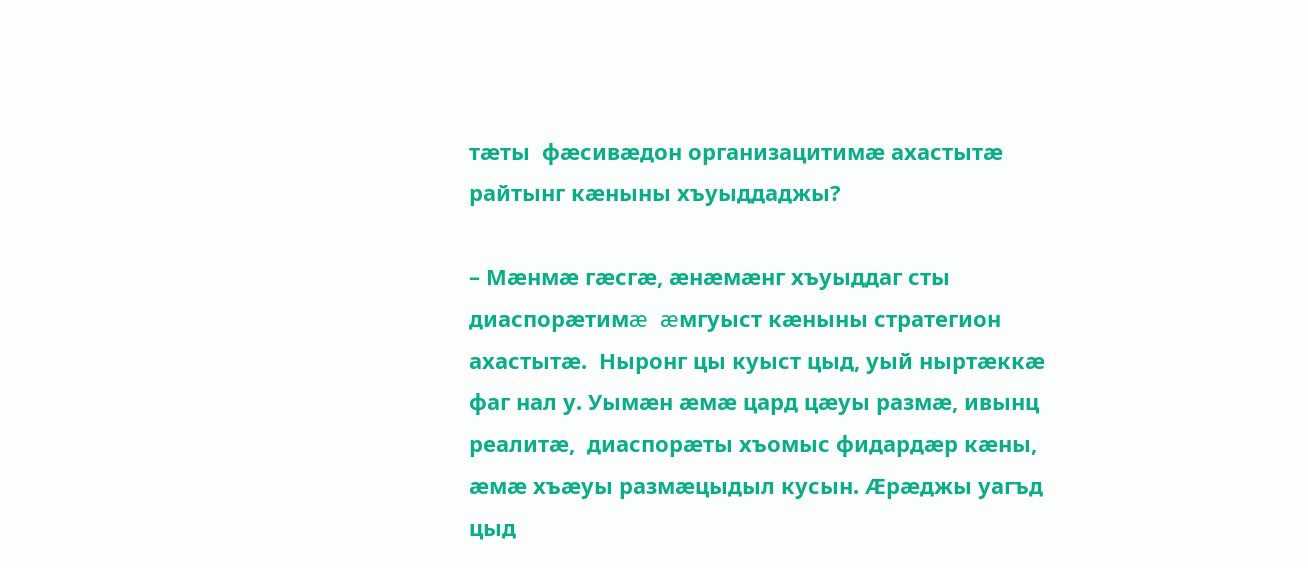тæты  фæсивæдон организацитимæ ахастытæ райтынг кæныны хъуыддаджы?

– Мæнмæ гæсгæ, æнæмæнг хъуыддаг сты диаспорæтимæ  æмгуыст кæныны стратегион ахастытæ.  Ныронг цы куыст цыд, уый ныртæккæ фаг нал у. Уымæн æмæ цард цæуы размæ, ивынц  реалитæ,  диаспорæты хъомыс фидардæр кæны, æмæ хъæуы размæцыдыл кусын. Æрæджы уагъд цыд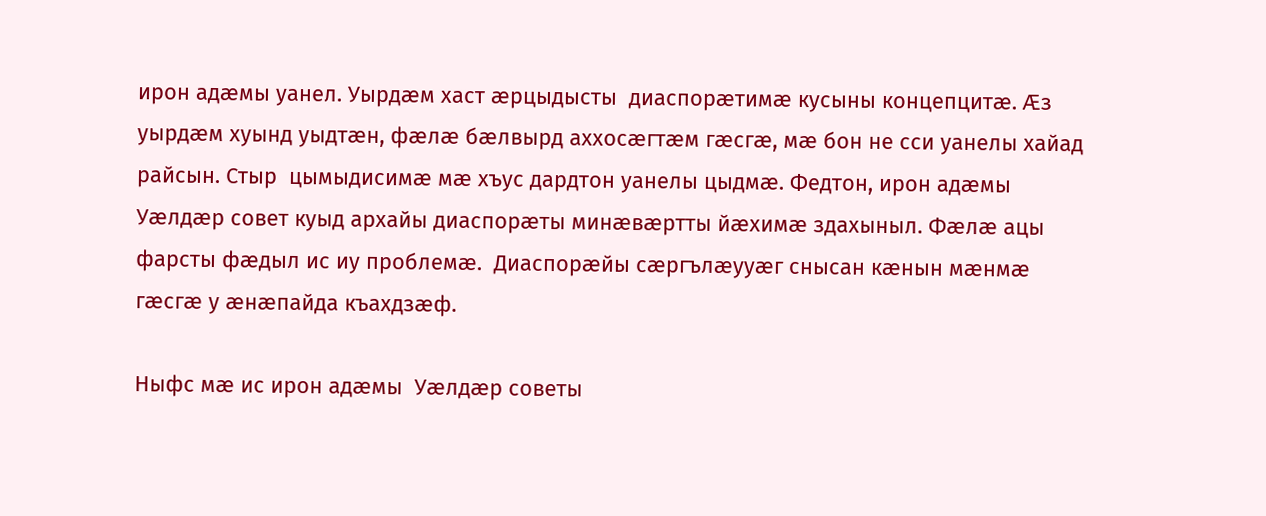ирон адæмы уанел. Уырдæм хаст æрцыдысты  диаспорæтимæ кусыны концепцитæ. Æз уырдæм хуынд уыдтæн, фæлæ бæлвырд аххосæгтæм гæсгæ, мæ бон не сси уанелы хайад райсын. Стыр  цымыдисимæ мæ хъус дардтон уанелы цыдмæ. Федтон, ирон адæмы Уæлдæр совет куыд архайы диаспорæты минæвæртты йæхимæ здахыныл. Фæлæ ацы фарсты фæдыл ис иу проблемæ.  Диаспорæйы сæргълæууæг снысан кæнын мæнмæ гæсгæ у æнæпайда къахдзæф.

Ныфс мæ ис ирон адæмы  Уæлдæр советы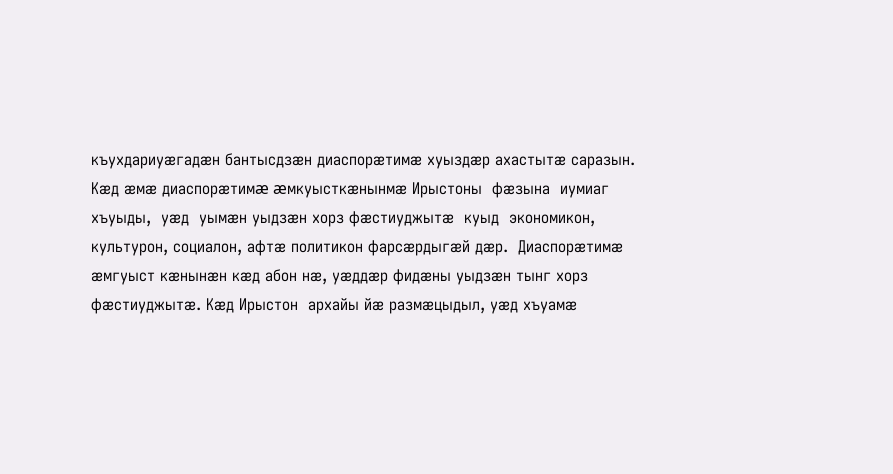къухдариуæгадæн бантысдзæн диаспорæтимæ хуыздæр ахастытæ саразын.  Кæд æмæ диаспорæтимæ æмкуысткæнынмæ Ирыстоны  фæзына  иумиаг  хъуыды,  уæд  уымæн уыдзæн хорз фæстиуджытæ  куыд  экономикон, культурон, социалон, афтæ политикон фарсæрдыгæй дæр.  Диаспорæтимæ æмгуыст кæнынæн кæд абон нæ, уæддæр фидæны уыдзæн тынг хорз фæстиуджытæ. Кæд Ирыстон  архайы йæ размæцыдыл, уæд хъуамæ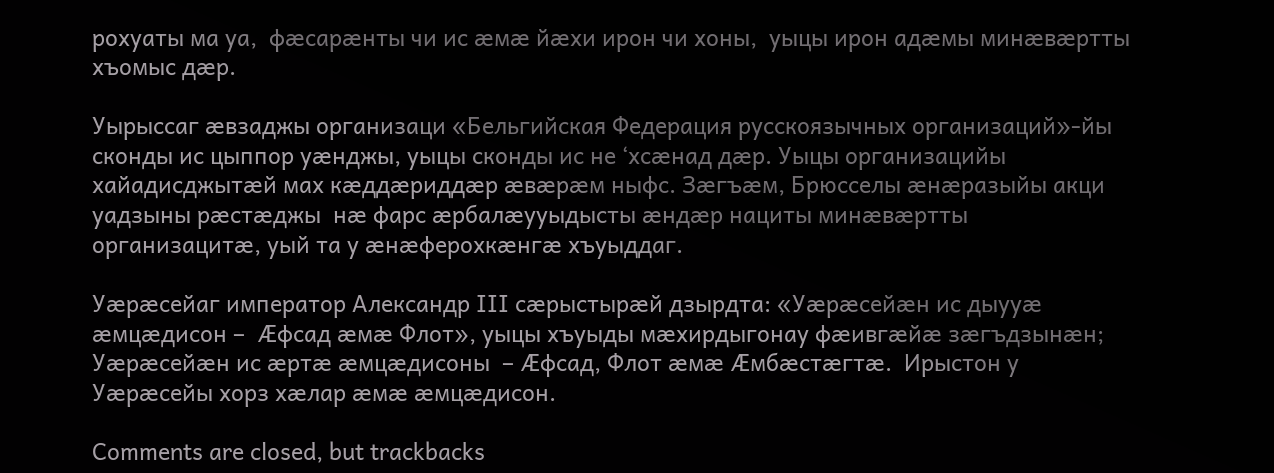рохуаты ма уа,  фæсарæнты чи ис æмæ йæхи ирон чи хоны,  уыцы ирон адæмы минæвæртты хъомыс дæр.

Уырыссаг æвзаджы организаци «Бельгийская Федерация русскоязычных организаций»-йы сконды ис цыппор уæнджы, уыцы сконды ис не ‘хсæнад дæр. Уыцы организацийы хайадисджытæй мах кæддæриддæр æвæрæм ныфс. Зæгъæм, Брюсселы æнæразыйы акци уадзыны рæстæджы  нæ фарс æрбалæууыдысты æндæр нациты минæвæртты организацитæ, уый та у æнæферохкæнгæ хъуыддаг.

Уæрæсейаг император Александр III сæрыстырæй дзырдта: «Уæрæсейæн ис дыууæ æмцæдисон –  Æфсад æмæ Флот», уыцы хъуыды мæхирдыгонау фæивгæйæ зæгъдзынæн;  Уæрæсейæн ис æртæ æмцæдисоны  – Æфсад, Флот æмæ Æмбæстæгтæ.  Ирыстон у Уæрæсейы хорз хæлар æмæ æмцæдисон.

Comments are closed, but trackbacks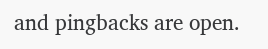and pingbacks are open.